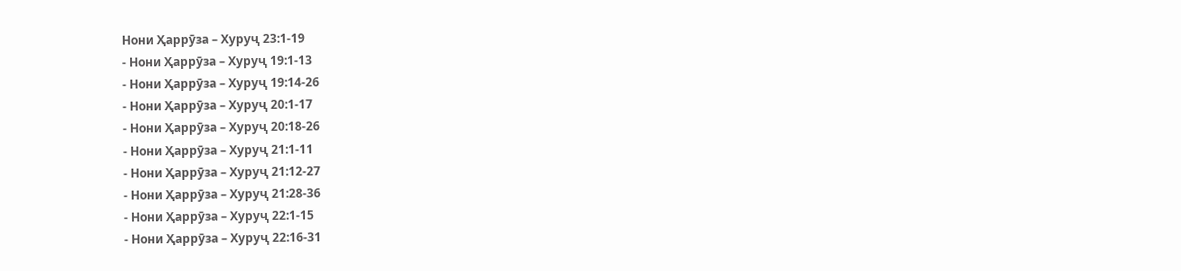Нони Ҳаррӯза – Хуруҷ 23:1-19
- Нони Ҳаррӯза – Хуруҷ 19:1-13
- Нони Ҳаррӯза – Хуруҷ 19:14-26
- Нони Ҳаррӯза – Хуруҷ 20:1-17
- Нони Ҳаррӯза – Хуруҷ 20:18-26
- Нони Ҳаррӯза – Хуруҷ 21:1-11
- Нони Ҳаррӯза – Хуруҷ 21:12-27
- Нони Ҳаррӯза – Хуруҷ 21:28-36
- Нони Ҳаррӯза – Хуруҷ 22:1-15
- Нони Ҳаррӯза – Хуруҷ 22:16-31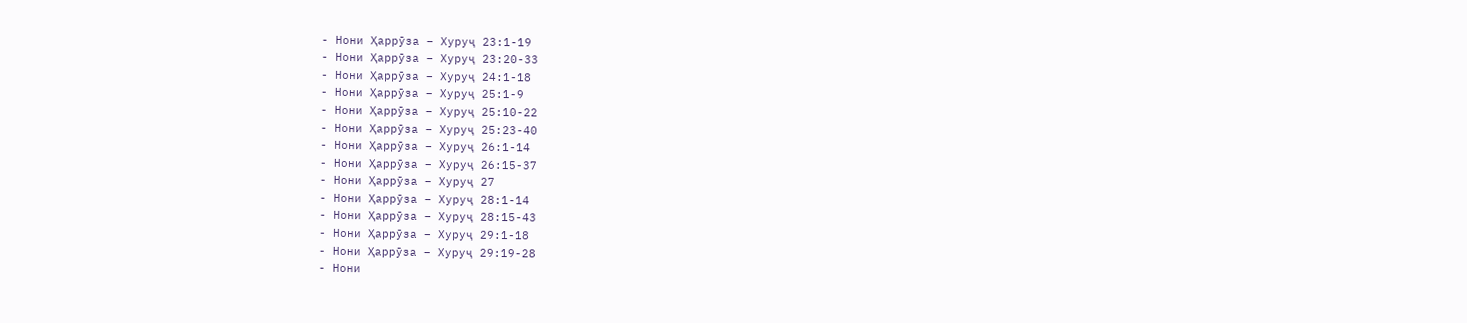- Нони Ҳаррӯза – Хуруҷ 23:1-19
- Нони Ҳаррӯза – Хуруҷ 23:20-33
- Нони Ҳаррӯза – Хуруҷ 24:1-18
- Нони Ҳаррӯза – Хуруҷ 25:1-9
- Нони Ҳаррӯза – Хуруҷ 25:10-22
- Нони Ҳаррӯза – Хуруҷ 25:23-40
- Нони Ҳаррӯза – Хуруҷ 26:1-14
- Нони Ҳаррӯза – Хуруҷ 26:15-37
- Нони Ҳаррӯза – Хуруҷ 27
- Нони Ҳаррӯза – Хуруҷ 28:1-14
- Нони Ҳаррӯза – Хуруҷ 28:15-43
- Нони Ҳаррӯза – Хуруҷ 29:1-18
- Нони Ҳаррӯза – Хуруҷ 29:19-28
- Нони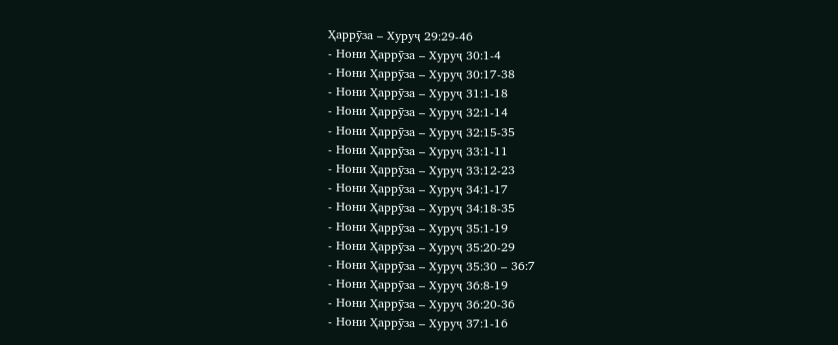Ҳаррӯза – Хуруҷ 29:29-46
- Нони Ҳаррӯза – Хуруҷ 30:1-4
- Нони Ҳаррӯза – Хуруҷ 30:17-38
- Нони Ҳаррӯза – Хуруҷ 31:1-18
- Нони Ҳаррӯза – Хуруҷ 32:1-14
- Нони Ҳаррӯза – Хуруҷ 32:15-35
- Нони Ҳаррӯза – Хуруҷ 33:1-11
- Нони Ҳаррӯза – Хуруҷ 33:12-23
- Нони Ҳаррӯза – Хуруҷ 34:1-17
- Нони Ҳаррӯза – Хуруҷ 34:18-35
- Нони Ҳаррӯза – Хуруҷ 35:1-19
- Нони Ҳаррӯза – Хуруҷ 35:20-29
- Нони Ҳаррӯза – Хуруҷ 35:30 – 36:7
- Нони Ҳаррӯза – Хуруҷ 36:8-19
- Нони Ҳаррӯза – Хуруҷ 36:20-36
- Нони Ҳаррӯза – Хуруҷ 37:1-16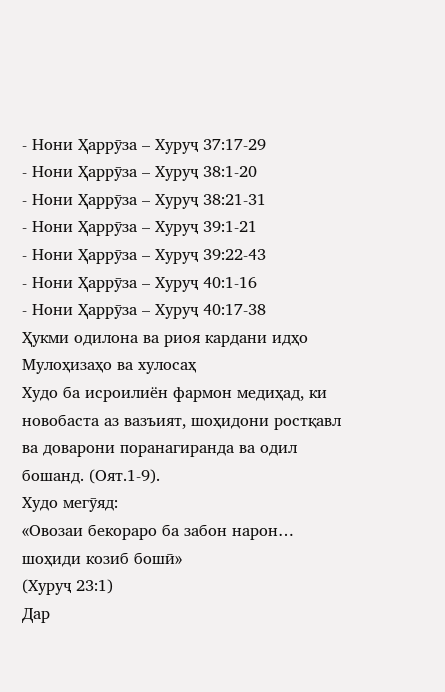- Нони Ҳаррӯза – Хуруҷ 37:17-29
- Нони Ҳаррӯза – Хуруҷ 38:1-20
- Нони Ҳаррӯза – Хуруҷ 38:21-31
- Нони Ҳаррӯза – Хуруҷ 39:1-21
- Нони Ҳаррӯза – Хуруҷ 39:22-43
- Нони Ҳаррӯза – Хуруҷ 40:1-16
- Нони Ҳаррӯза – Хуруҷ 40:17-38
Ҳукми одилона ва риоя кардани идҳо
Мулоҳизаҳо ва хулосаҳ
Худо ба исроилиён фармон медиҳад, ки новобаста аз вазъият, шоҳидони ростқавл ва доварони поранагиранда ва одил бошанд. (Оят.1-9).
Худо мегӯяд:
«Овозаи бекораро ба забон нарон… шоҳиди козиб бошӣ»
(Хуруҷ 23:1)
Дар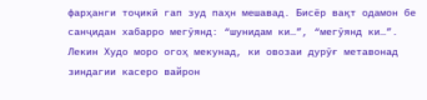фарҳанги тоҷикӣ гап зуд паҳн мешавад. Бисёр вақт одамон бе санҷидан хабарро мегӯянд: “шунидам ки…”, “мегӯянд ки…”. Лекин Худо моро огоҳ мекунад, ки овозаи дурӯғ метавонад зиндагии касеро вайрон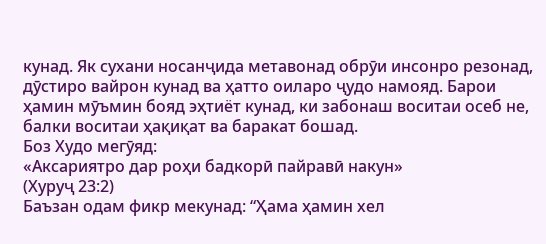кунад. Як сухани носанҷида метавонад обрӯи инсонро резонад, дӯстиро вайрон кунад ва ҳатто оиларо ҷудо намояд. Барои ҳамин мӯъмин бояд эҳтиёт кунад, ки забонаш воситаи осеб не, балки воситаи ҳақиқат ва баракат бошад.
Боз Худо мегӯяд:
«Аксариятро дар роҳи бадкорӣ пайравӣ накун»
(Хуруҷ 23:2)
Баъзан одам фикр мекунад: “Ҳама ҳамин хел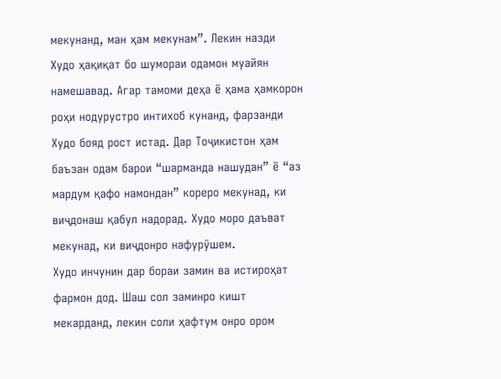мекунанд, ман ҳам мекунам”. Лекин назди Худо ҳақиқат бо шумораи одамон муайян намешавад. Агар тамоми деҳа ё ҳама ҳамкорон роҳи нодурустро интихоб кунанд, фарзанди Худо бояд рост истад. Дар Тоҷикистон ҳам баъзан одам барои “шарманда нашудан” ё “аз мардум қафо намондан” кореро мекунад, ки виҷдонаш қабул надорад. Худо моро даъват мекунад, ки виҷдонро нафурӯшем.
Худо инчунин дар бораи замин ва истироҳат фармон дод. Шаш сол заминро кишт мекарданд, лекин соли ҳафтум онро ором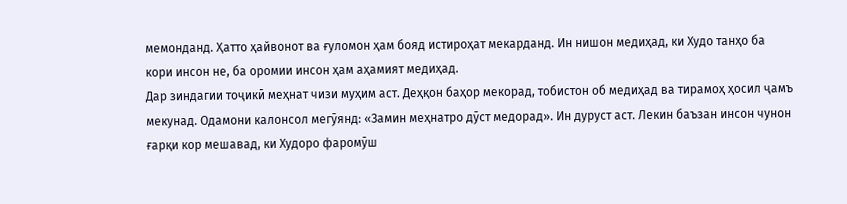мемонданд. Ҳатто ҳайвонот ва ғуломон ҳам бояд истироҳат мекарданд. Ин нишон медиҳад, ки Худо танҳо ба кори инсон не, ба оромии инсон ҳам аҳамият медиҳад.
Дар зиндагии тоҷикӣ меҳнат чизи муҳим аст. Деҳқон баҳор мекорад, тобистон об медиҳад ва тирамоҳ ҳосил ҷамъ мекунад. Одамони калонсол мегӯянд: «Замин меҳнатро дӯст медорад». Ин дуруст аст. Лекин баъзан инсон чунон ғарқи кор мешавад, ки Худоро фаромӯш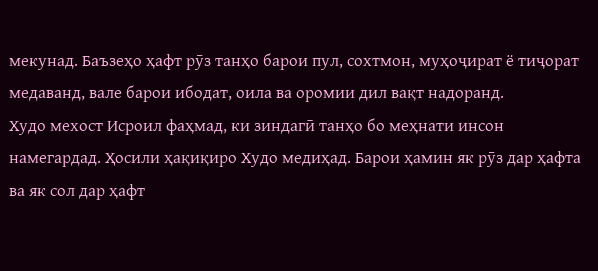мекунад. Баъзеҳо ҳафт рӯз танҳо барои пул, сохтмон, муҳоҷират ё тиҷорат медаванд, вале барои ибодат, оила ва оромии дил вақт надоранд.
Худо мехост Исроил фаҳмад, ки зиндагӣ танҳо бо меҳнати инсон намегардад. Ҳосили ҳақиқиро Худо медиҳад. Барои ҳамин як рӯз дар ҳафта ва як сол дар ҳафт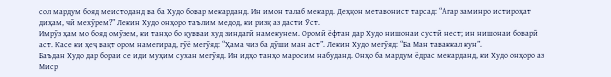сол мардум бояд меистоданд ва ба Худо бовар мекарданд. Ин имон талаб мекард. Деҳқон метавонист тарсад: “Агар заминро истироҳат диҳам, чӣ мехӯрем?” Лекин Худо онҳоро таълим медод, ки ризқ аз дасти Ӯст.
Имрӯз ҳам мо бояд омӯзем, ки танҳо бо қувваи худ зиндагӣ намекунем. Оромӣ ёфтан дар Худо нишонаи сустӣ нест; ин нишонаи боварӣ аст. Касе ки ҳеҷ вақт ором намегирад, гӯё мегӯяд: “Ҳама чиз ба дӯши ман аст”. Лекин Худо мегӯяд: “Ба Ман таваккал кун”.
Баъдан Худо дар бораи се иди муҳим сухан мегӯяд. Ин идҳо танҳо маросим набуданд. Онҳо ба мардум ёдрас мекарданд, ки Худо онҳоро аз Миср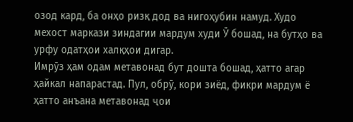озод кард, ба онҳо ризқ дод ва нигоҳубин намуд. Худо мехост маркази зиндагии мардум худи Ӯ бошад, на бутҳо ва урфу одатҳои халқҳои дигар.
Имрӯз ҳам одам метавонад бут дошта бошад, ҳатто агар ҳайкал напарастад. Пул, обрӯ, кори зиёд, фикри мардум ё ҳатто анъана метавонад ҷои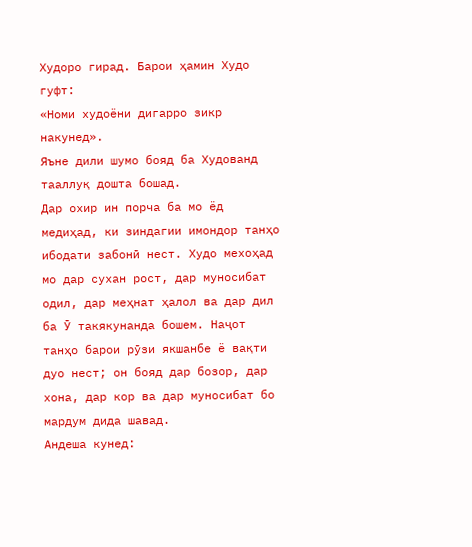Худоро гирад. Барои ҳамин Худо гуфт:
«Номи худоёни дигарро зикр накунед».
Яъне дили шумо бояд ба Худованд тааллуқ дошта бошад.
Дар охир ин порча ба мо ёд медиҳад, ки зиндагии имондор танҳо ибодати забонӣ нест. Худо мехоҳад мо дар сухан рост, дар муносибат одил, дар меҳнат ҳалол ва дар дил ба Ӯ такякунанда бошем. Наҷот танҳо барои рӯзи якшанбе ё вақти дуо нест; он бояд дар бозор, дар хона, дар кор ва дар муносибат бо мардум дида шавад.
Андеша кунед: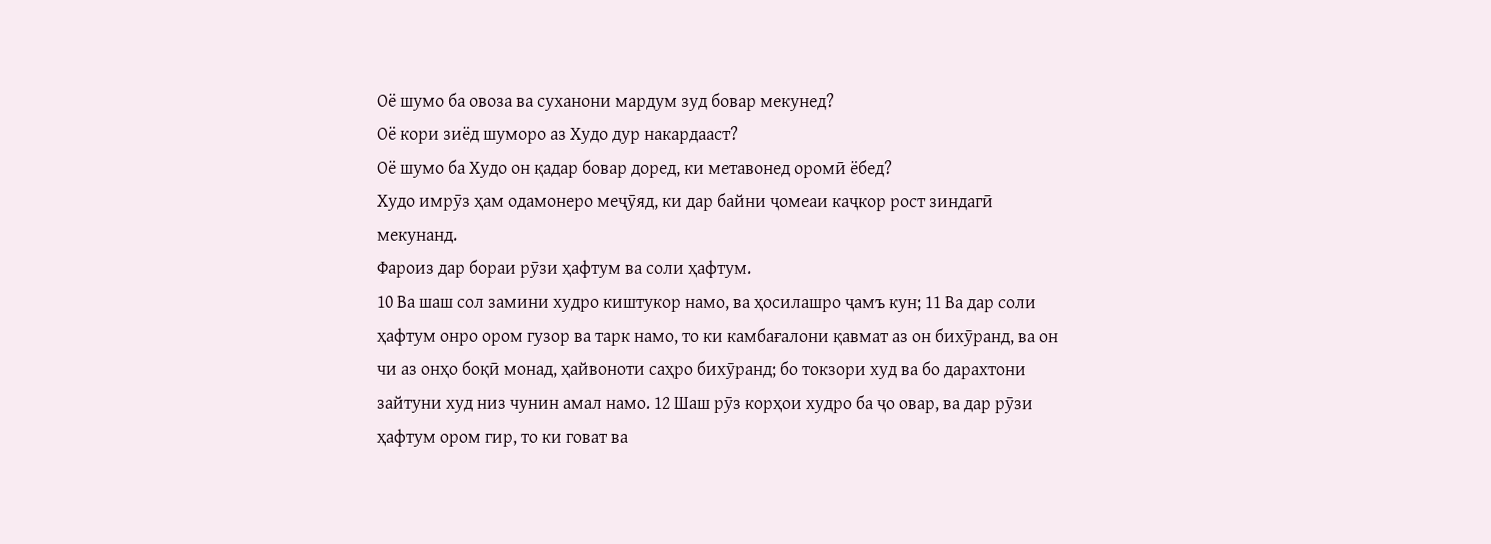Оё шумо ба овоза ва суханони мардум зуд бовар мекунед?
Оё кори зиёд шуморо аз Худо дур накардааст?
Оё шумо ба Худо он қадар бовар доред, ки метавонед оромӣ ёбед?
Худо имрӯз ҳам одамонеро меҷӯяд, ки дар байни ҷомеаи каҷкор рост зиндагӣ мекунанд.
Фароиз дар бораи рӯзи ҳафтум ва соли ҳафтум.
10 Ва шаш сол замини худро киштукор намо, ва ҳосилашро ҷамъ кун; 11 Ва дар соли ҳафтум онро ором гузор ва тарк намо, то ки камбағалони қавмат аз он бихӯранд, ва он чи аз онҳо боқӣ монад, ҳайвоноти саҳро бихӯранд; бо токзори худ ва бо дарахтони зайтуни худ низ чунин амал намо. 12 Шаш рӯз корҳои худро ба ҷо овар, ва дар рӯзи ҳафтум ором гир, то ки говат ва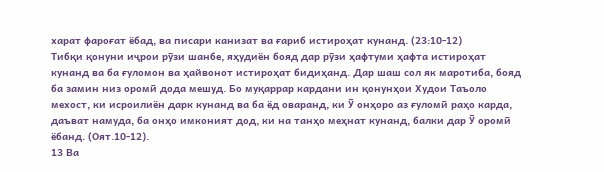харат фароғат ёбад, ва писари канизат ва ғариб истироҳат кунанд. (23:10-12)
Тибқи қонуни иҷрои рӯзи шанбе, яҳудиён бояд дар рӯзи ҳафтуми ҳафта истироҳат кунанд ва ба ғуломон ва ҳайвонот истироҳат бидиҳанд. Дар шаш сол як маротиба, бояд ба замин низ оромӣ дода мешуд. Бо муқаррар кардани ин қонунҳои Худои Таъоло мехост, ки исроилиён дарк кунанд ва ба ёд оваранд, ки Ӯ онҳоро аз ғуломӣ раҳо карда, даъват намуда, ба онҳо имконият дод, ки на танҳо меҳнат кунанд, балки дар Ӯ оромӣ ёбанд. (Оят.10-12).
13 Ва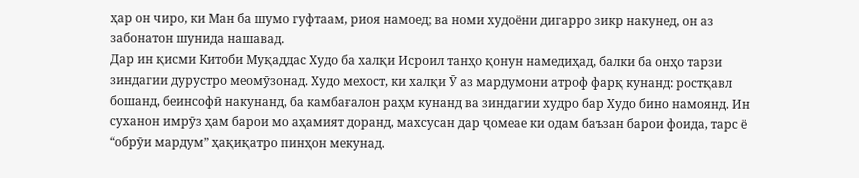ҳар он чиро, ки Ман ба шумо гуфтаам, риоя намоед; ва номи худоёни дигарро зикр накунед, он аз забонатон шунида нашавад.
Дар ин қисми Китоби Муқаддас Худо ба халқи Исроил танҳо қонун намедиҳад, балки ба онҳо тарзи зиндагии дурустро меомӯзонад. Худо мехост, ки халқи Ӯ аз мардумони атроф фарқ кунанд: ростқавл бошанд, беинсофӣ накунанд, ба камбағалон раҳм кунанд ва зиндагии худро бар Худо бино намоянд. Ин суханон имрӯз ҳам барои мо аҳамият доранд, махсусан дар ҷомеае ки одам баъзан барои фоида, тарс ё “обрӯи мардум” ҳақиқатро пинҳон мекунад.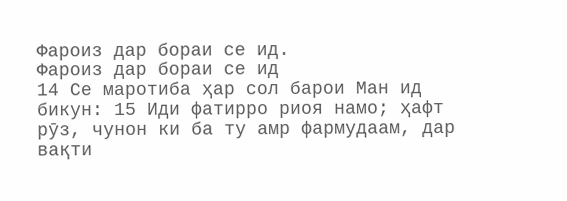Фароиз дар бораи се ид.
Фароиз дар бораи се ид
14 Се маротиба ҳар сол барои Ман ид бикун: 15 Иди фатирро риоя намо; ҳафт рӯз, чунон ки ба ту амр фармудаам, дар вақти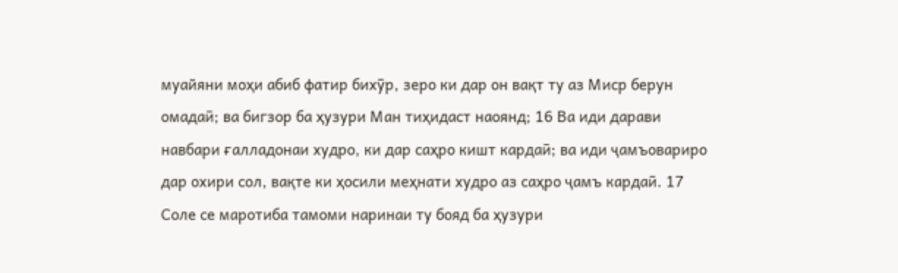муайяни моҳи абиб фатир бихӯр, зеро ки дар он вақт ту аз Миср берун омадаӣ; ва бигзор ба ҳузури Ман тиҳидаст наоянд; 16 Ва иди дарави навбари ғалладонаи худро, ки дар саҳро кишт кардаӣ; ва иди ҷамъовариро дар охири сол, вақте ки ҳосили меҳнати худро аз саҳро ҷамъ кардаӣ. 17 Соле се маротиба тамоми наринаи ту бояд ба ҳузури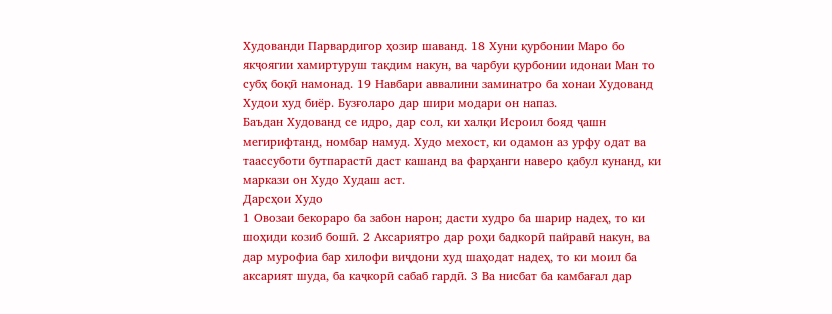Худованди Парвардигор ҳозир шаванд. 18 Хуни қурбонии Маро бо якҷоягии хамиртуруш тақдим накун, ва чарбуи қурбонии идонаи Ман то субҳ боқӣ намонад. 19 Навбари аввалини заминатро ба хонаи Худованд Худои худ биёр. Бузғоларо дар шири модари он напаз.
Баъдан Худованд се идро, дар сол, ки халқи Исроил бояд ҷашн мегирифтанд, номбар намуд. Худо мехост, ки одамон аз урфу одат ва таассуботи бутпарастӣ даст кашанд ва фарҳанги наверо қабул кунанд, ки маркази он Худо Худаш аст.
Дарсҳои Худо
1 Овозаи бекораро ба забон нарон; дасти худро ба шарир надеҳ, то ки шоҳиди козиб бошӣ. 2 Аксариятро дар роҳи бадкорӣ пайравӣ накун, ва дар мурофиа бар хилофи виҷдони худ шаҳодат надеҳ, то ки моил ба аксарият шуда, ба каҷкорӣ сабаб гардӣ. 3 Ва нисбат ба камбағал дар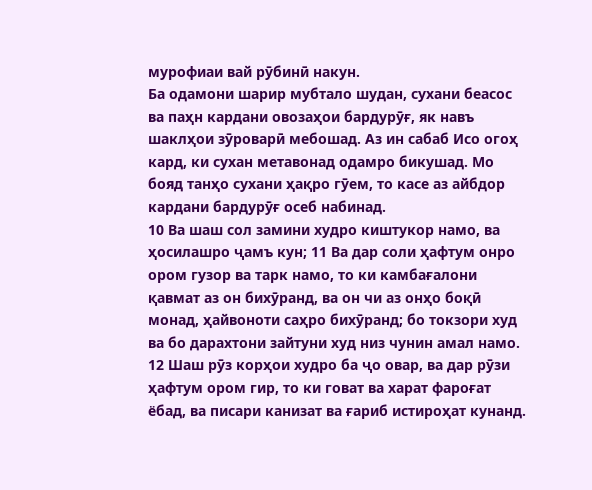мурофиаи вай рӯбинӣ накун.
Ба одамони шарир мубтало шудан, сухани беасос ва паҳн кардани овозаҳои бардурӯғ, як навъ шаклҳои зӯроварӣ мебошад. Аз ин сабаб Исо огоҳ кард, ки сухан метавонад одамро бикушад. Мо бояд танҳо сухани ҳақро гӯем, то касе аз айбдор кардани бардурӯғ осеб набинад.
10 Ва шаш сол замини худро киштукор намо, ва ҳосилашро ҷамъ кун; 11 Ва дар соли ҳафтум онро ором гузор ва тарк намо, то ки камбағалони қавмат аз он бихӯранд, ва он чи аз онҳо боқӣ монад, ҳайвоноти саҳро бихӯранд; бо токзори худ ва бо дарахтони зайтуни худ низ чунин амал намо. 12 Шаш рӯз корҳои худро ба ҷо овар, ва дар рӯзи ҳафтум ором гир, то ки говат ва харат фароғат ёбад, ва писари канизат ва ғариб истироҳат кунанд.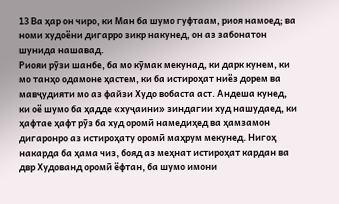13 Ва ҳар он чиро, ки Ман ба шумо гуфтаам, риоя намоед; ва номи худоёни дигарро зикр накунед, он аз забонатон шунида нашавад.
Риояи рӯзи шанбе, ба мо кӯмак мекунад, ки дарк кунем, ки мо танҳо одамоне ҳастем, ки ба истироҳат ниёз дорем ва мавҷудияти мо аз файзи Худо вобаста аст. Андеша кунед, ки оё шумо ба ҳадде «хуҷаини» зиндагии худ нашудаед, ки ҳафтае ҳафт рӯз ба худ оромӣ намедиҳед ва ҳамзамон дигаронро аз истироҳату оромӣ маҳрум мекунед. Нигоҳ накарда ба ҳама чиз, бояд аз меҳнат истироҳат кардан ва двр Худованд оромӣ ёфтан, ба шумо имони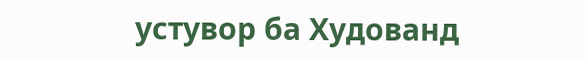устувор ба Худованд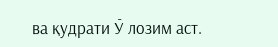ва қудрати Ӯ лозим аст.